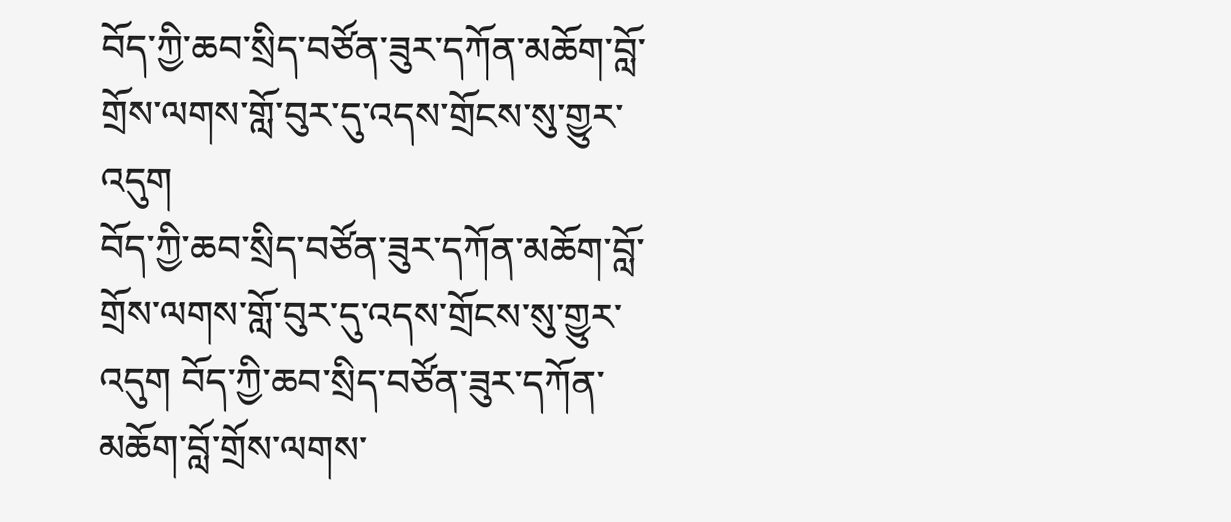བོད་ཀྱི་ཆབ་སྲིད་བཙོན་ཟུར་དཀོན་མཆོག་བློ་གྲོས་ལགས་གློ་བུར་དུ་འདས་གྲོངས་སུ་གྱུར་འདུག
བོད་ཀྱི་ཆབ་སྲིད་བཙོན་ཟུར་དཀོན་མཆོག་བློ་གྲོས་ལགས་གློ་བུར་དུ་འདས་གྲོངས་སུ་གྱུར་འདུག བོད་ཀྱི་ཆབ་སྲིད་བཙོན་ཟུར་དཀོན་མཆོག་བློ་གྲོས་ལགས་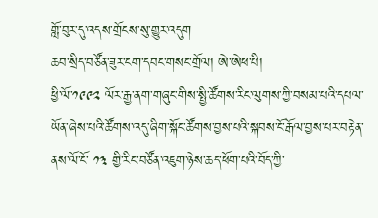གློ་བུར་དུ་འདས་གྲོངས་སུ་གྱུར་འདུག
ཆབ་སྲིད་བཙོན་ཟུར་ངག་དབང་གསང་གྲོལ། ཨེ་ཨེཕ་པི།
ཕྱི་ལོ་༡༩༩༢ ལོར་རྒྱ་ནག་གཞུང་གིས་སྤྱི་ཚོགས་རིང་ལུགས་ཀྱི་བསམ་པའི་དཔལ་ཡོན་ཞེས་པའི་ཚོགས་འདུ་ཞིག་སྐོང་ཚོགས་བྱས་པའི་སྐབས་ངོ་རྒོལ་བྱས་པར་བརྟེན་ནས་ལོ་ངོ་ ༡༣ གྱི་རིང་བཙོན་འཇུག་ཉེས་ཆད་ཕོག་པའི་བོད་ཀྱི་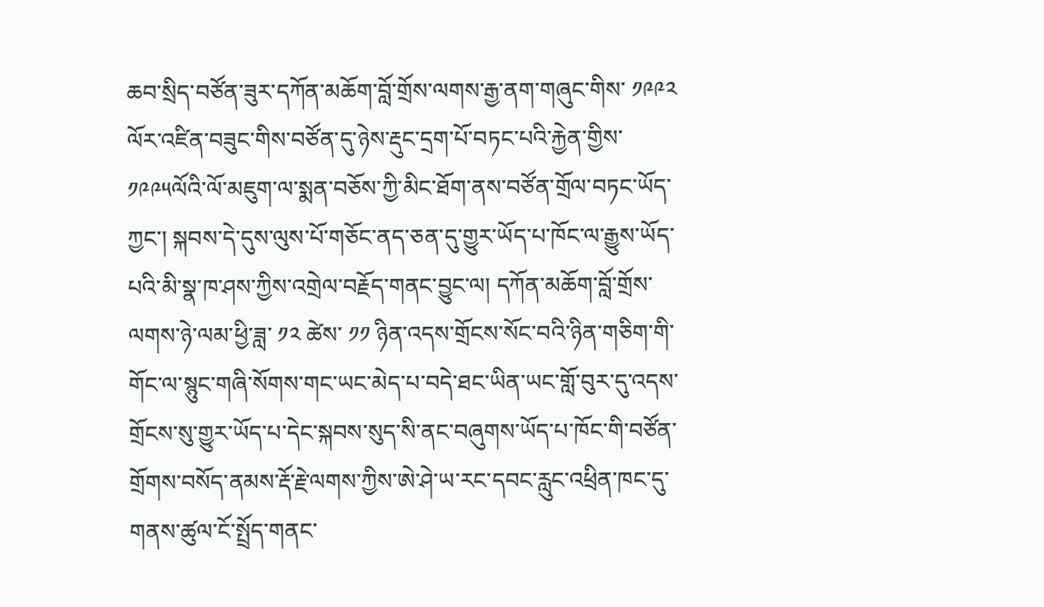ཆབ་སྲིད་བཙོན་ཟུར་དཀོན་མཆོག་བློ་གྲོས་ལགས་རྒྱ་ནག་གཞུང་གིས་ ༡༩༩༢ ལོར་འཛིན་བཟུང་གིས་བཙོན་དུ་ཉེས་རྡུང་དྲག་པོ་བཏང་པའི་རྐྱེན་གྱིས་༡༩༩༥ལོའི་ལོ་མཇུག་ལ་སྨན་བཅོས་ཀྱི་མིང་ཐོག་ནས་བཙོན་གྲོལ་བཏང་ཡོད་ཀྱང་། སྐབས་དེ་དུས་ལུས་པོ་གཅོང་ནད་ཅན་དུ་གྱུར་ཡོད་པ་ཁོང་ལ་རྒྱུས་ཡོད་པའི་མི་སྣ་ཁ་ཤས་ཀྱིས་འགྲེལ་བརྗོད་གནང་བྱུང་ལ། དཀོན་མཆོག་བློ་གྲོས་ལགས་ཉེ་ལམ་ཕྱི་ཟླ་ ༡༢ ཚེས་ ༡༡ ཉིན་འདས་གྲོངས་སོང་བའི་ཉིན་གཅིག་གི་གོང་ལ་སྙུང་གཞི་སོགས་གང་ཡང་མེད་པ་བདེ་ཐང་ཡིན་ཡང་གློ་བུར་དུ་འདས་གྲོངས་སུ་གྱུར་ཡོད་པ་དེང་སྐབས་སུད་སི་ནང་བཞུགས་ཡོད་པ་ཁོང་གི་བཙོན་གྲོགས་བསོད་ནམས་རྡོ་རྗེ་ལགས་ཀྱིས་ཨེ་ཤེ་ཡ་རང་དབང་རླུང་འཕྲིན་ཁང་དུ་གནས་ཚུལ་ངོ་སྤྲོད་གནང་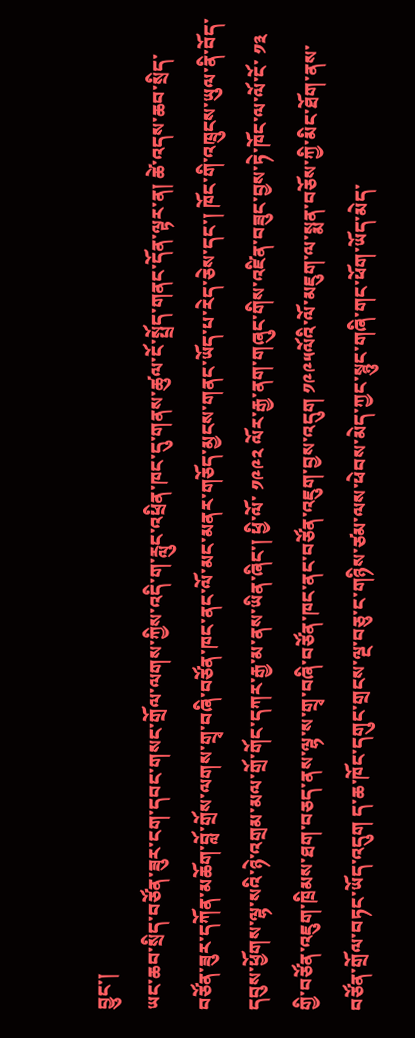བྱུང་།
ཡང་ཆབ་སྲིད་བཙོན་ཟུར་ངག་དབང་གསང་གྲོལ་ལགས་ཀྱིས་འདི་ག་རླུང་འཕྲིན་ཁང་དུ་གནས་ཚུལ་ངོ་སྤྲོད་གནང་དོན་ལྟར་ན། ཚེ་འདས་ཆབ་སྲིད་བཙོན་ཟུར་དཀོན་མཆོག་བློ་གྲོས་ལགས་གྲྭ་བཞི་བཙོན་ཁང་ནང་ལོ་མང་མནར་གཅོད་མྱངས་གནང་ཡོད་པ་རེད་ཅེས་དང་། ཁོང་གི་འཁྲུངས་ཡུལ་ནི་བོད་དབུས་ཕྱོགས་ལྷ་སའི་ཉེ་འགྲམ་མལ་གྲོ་གོང་དཀར་རྒྱ་མ་ནས་ཡིན་ཞིང་། ཕྱི་ལོ་ ༡༩༩༢ ལོར་རྒྱ་ནག་གཞུང་གིས་འཛིན་བཟུང་བྱས་ཏེ་ཁོང་ལ་ལོ་ངོ་ ༡༣ གྱི་བཙོན་འཇུག་ཁྲིམས་ཐག་བཅད་ནས་ལྷ་ས་གྲྭ་བཞི་བཙོན་ཁང་ནང་བཙོན་འཇུག་བྱས་འདུག ༡༩༩༥ལོའི་ལོ་མཇུག་ལ་སྨན་བཅོས་ཀྱི་མིང་ཐོག་ནས་བཙོན་གྲོལ་བཏང་ཡོད་འདུག ད་ཆ་ཁོང་དགུང་གྲངས་ལྔ་བཅུ་ང་གཉིས་ཙམ་ལས་ཕེབས་མེད་ཀྱང་སྙུང་གཞི་གང་ཕོག་ཡོད་མེད་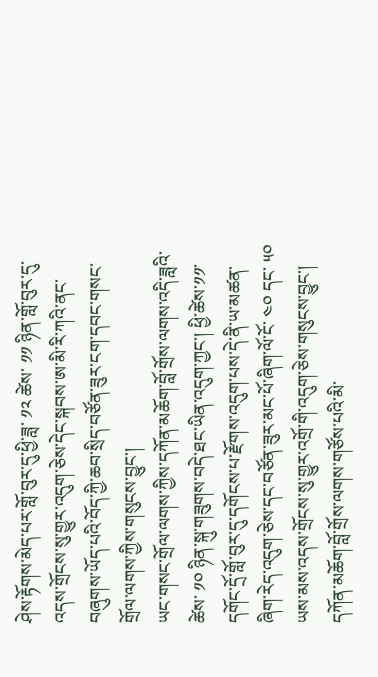ཤེས་རྟོགས་མེད་པར་གློ་བུར་དུ་ཕྱི་ཟླ་ ༡༢ ཚེས་ ༡༡ ཉིན་གློ་བུར་དུ་འདས་གྲོངས་སུ་གྱུར་འདུག་ཅེས་དེང་སྐབས་ཨ་མི་རི་ཀའི་ནང་བཞུགས་ཡོད་པའི་བོད་ཀྱི་ཆབ་སྲིད་བཙོན་ཟུར་ངག་དབང་གསང་གྲོལ་ལགས་ཀྱིས་གསུངས་བྱུང་།
ཡང་གསང་གྲོལ་ལགས་ཀྱིས་དཀོན་མཆོག་བློ་གྲོས་ལགས་འདི་ཟླའི་ཚེས་ ༡༠ ཉིན་སྐུ་གཟུགས་བདེ་ཐང་ཡིན་འདུག་ཀྱང་། ཕྱི་ཚེས་༡༡་དགོང་དྲོ་གློ་བུར་དུ་དགོངས་པ་རྫོགས་འདུག་པས་དེ་ནི་ཡ་མཚན་ཞིག་རེད་འདུག་ཅེས་དང་བཙོན་ཟུར་མང་པོ་ཞིག་ལོ་ངོ་ ༤༠ དང་ ༥༠ ཡས་མས་འདས་གྲོངས་སུ་གྱུར་འགྲོ་གི་འདུག་ཅེས་གསུངས་བྱུང་།
དཀོན་མཆོག་བློ་གྲོས་ལགས་གཙོས་པའི་མི་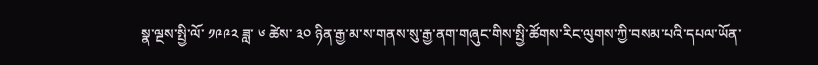སྣ་ལྔས་སྤྱི་ལོ་ ༡༩༩༢ ཟླ་ ༦ ཚེས་ ༣༠ ཉིན་རྒྱ་མ་ས་གནས་སུ་རྒྱ་ནག་གཞུང་གིས་སྤྱི་ཚོགས་རིང་ལུགས་ཀྱི་བསམ་པའི་དཔལ་ཡོན་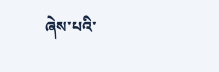ཞེས་པའི་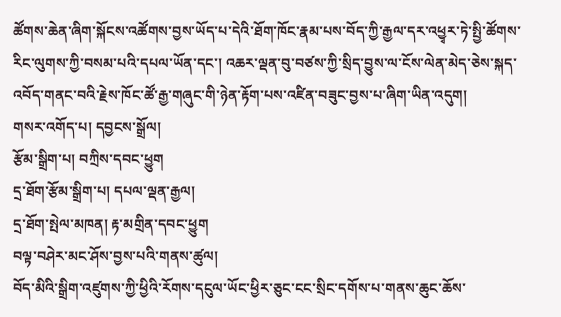ཚོགས་ཆེན་ཞིག་སྐོངས་འཚོགས་བྱས་ཡོད་པ་དེའི་ཐོག་ཁོང་རྣམ་པས་བོད་ཀྱི་རྒྱལ་དར་འཕྱྭར་ཏེ་སྤྱི་ཚོགས་རིང་ལུགས་ཀྱི་བསམ་པའི་དཔལ་ཡོན་དང་། འཆར་ལྡན་བུ་བཙས་ཀྱི་སྲིད་བྱུས་ལ་ངོས་ལེན་མེད་ཅེས་སྐད་འབོད་གནང་བའི་རྗེས་ཁོང་ཚོ་རྒྱ་གཞུང་གི་ཉེན་རྟོག་པས་འཛིན་བཟུང་བྱས་པ་ཞིག་ཡིན་འདུག།
གསར་འགོད་པ། དབྱངས་སྒྲོལ།
རྩོམ་སྒྲིག་པ། བཀྲིས་དབང་ཕྱུག
དྲ་ཐོག་རྩོམ་སྒྲིག་པ། དཔལ་ལྡན་རྒྱལ།
དྲ་ཐོག་སྤེལ་མཁན། རྟ་མགྲིན་དབང་ཕྱུག
བལྟ་བཤེར་མང་ཤོས་བྱས་པའི་གནས་ཚུལ།
བོད་མིའི་སྒྲིག་འཛུགས་ཀྱི་ཕྱིའི་རོགས་དངུལ་ཡོང་ཕྱིར་ཅུང་ངང་སྲིང་དགོས་པ་གནས་ཆུང་ཆོས་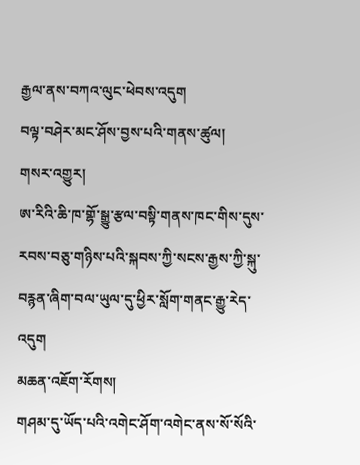རྒྱལ་ནས་བཀའ་ལུང་ཕེབས་འདུག
བལྟ་བཤེར་མང་ཤོས་བྱས་པའི་གནས་ཚུལ།
གསར་འགྱུར།
ཨ་རིའི་ཆི་ཁ་གྷོ་སྒྱུ་རྩལ་བསྟི་གནས་ཁང་གིས་དུས་རབས་བཅུ་གཉིས་པའི་སྐབས་ཀྱི་སངས་རྒྱས་ཀྱི་སྐུ་བརྙན་ཞིག་བལ་ཡུལ་དུ་ཕྱིར་སློག་གནང་རྒྱུ་རེད་འདུག
མཆན་འཇོག་རོགས།
གཤམ་དུ་ཡོད་པའི་འགེང་ཤོག་འགེང་ནས་སོ་སོའི་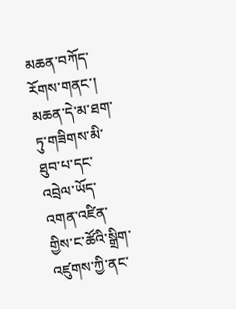མཆན་བཀོད་རོགས་གནང་། མཆན་དེ་མ་ཐག་ཏུ་གཟིགས་མི་ཐུབ་པ་དང་འབྲེལ་ཡོད་འགན་འཛིན་གྱིས་ང་ཚོའི་སྒྲིག་འཛུགས་ཀྱི་ནང་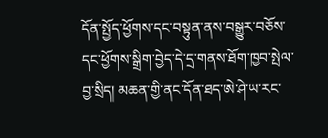དོན་སྤྱོད་ཕྱོགས་དང་བསྟུན་ནས་བསྒྱུར་བཅོས་དང་ཕྱོགས་སྒྲིག་བྱེད་དེ་དྲ་གནས་ཐོག་ཁྱབ་སྤེལ་བྱ་སྲིད། མཆན་གྱི་ནང་དོན་ཐད་ཨེ་ཤེ་ཡ་རང་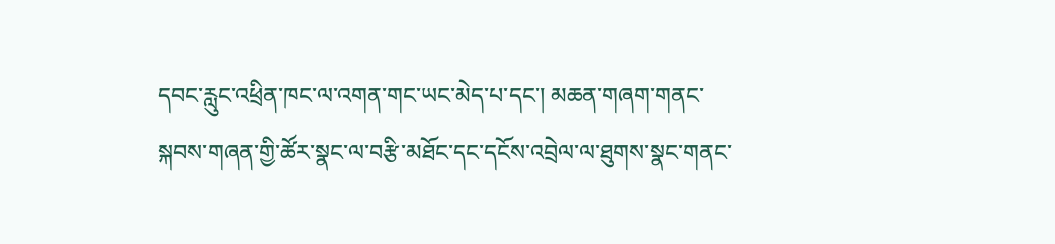དབང་རླུང་འཕྲིན་ཁང་ལ་འགན་གང་ཡང་མེད་པ་དང་། མཆན་གཞག་གནང་སྐབས་གཞན་གྱི་ཚོར་སྣང་ལ་བརྩི་མཐོང་དང་དངོས་འབྲེལ་ལ་ཐུགས་སྣང་གནང་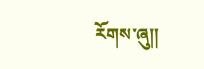རོགས་ཞུ༎